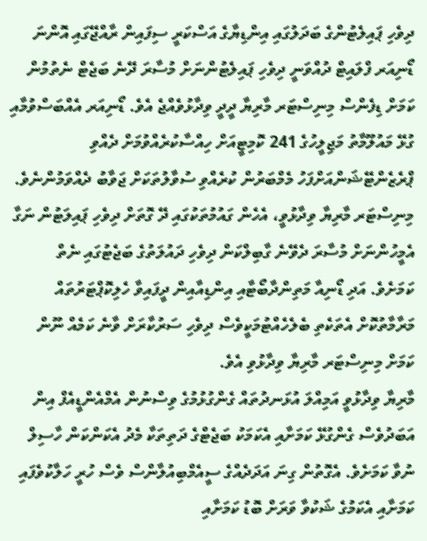ދިވެހި ޕައިލެޓުންގެ ބަދަލުގައި އިންޑިޔާގެ އަސްކަރީ ސިފައިން ރާއްޖޭގައި އޮންނަ ޑޯނިއަރ ފްލައިޓް ދުއްވަނީ ދިވެހި ޕައިލެޓުންނަށް މުސާރަ ދޭނެ ބަޖެޓް ނެތުމުން ކަމަށް ޑިފެންސް މިނިސްޓަރ މާރިޔާ ދީދީ ވިދާޅުވެއްޖެ އެވެ. ޑޯނިއަރ އެއްބަސްވުމާއި ގުޅޭ މައުލޫމާތު މަޖިލީހުގެ 241 ކޮމިޓީއަށް ހިއްސާކުރެއްވުމަށް ދެއްވި ޕްރެޒެންޓޭޝަންއަށްފަހު މެމްބަރުން ކުރެއްވި ސުވާލުތަކަށް ޖަވާބު ދެއްވަމުންނެވެ.
މިނިސްޓަރ މާރިޔާ ވިދާޅުވީ، އެހެން ގައުމުތަކުގައި ދޭ ގޮތަށް ދިވެހި ޕައިލަޓުން ނަގާ އެމީހުންނަށް މުސާރަ ދެވޭނެ ގާބިލްކަން ދިވެހި ދައުލަތުގެ ބަޖެޓުގައި ނެތް ކަމަށެވެ. އަދި ޑޯނިއާ މަތިންދާބޯޓާއި އިންޑިއާއިން ދީފައިވާ ހެލިކޮޕްޓަރުތައް މަރާމާތުކޮށް އެތަކެތި ބެލެހެއްޓުމަކީވެސް ދިވެހި ސަރުކާރަށް ވާނެ ކަމެއް ނޫން ކަމަށް މިނިސްޓަރ މާރިޔާ ވިދާޅުވި އެވެ.
މާރިޔާ ވިދާޅުވީ އަމިއްލަ އުޅަނދުތައް ގެންގުޅުމުގެ ވިސްނުން އެމްއެންޑީއެފް އިން އަބަދުވެސް ގެންގުޅޭ ކަމަށާއި އެކަމަކު ބަޖެޓްގެ ދަތިތަކާ މެދު އެކަންކަން ހާސިލް ނުވާ ކަމަށެވެ. އެގޮތުން ގިނަ އަދަދެއްގެ ސީއެމްބިއުލާންސް ވެސް ހުރީ ހަލާކުވެފައި ކަމަށާއި އެކަމުގެ ޝަކުވާ ވަރަށް ބޮޑު ކަމަށާއި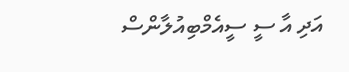އަދި އާ ސީ ސީއެމްބިއުލާންސް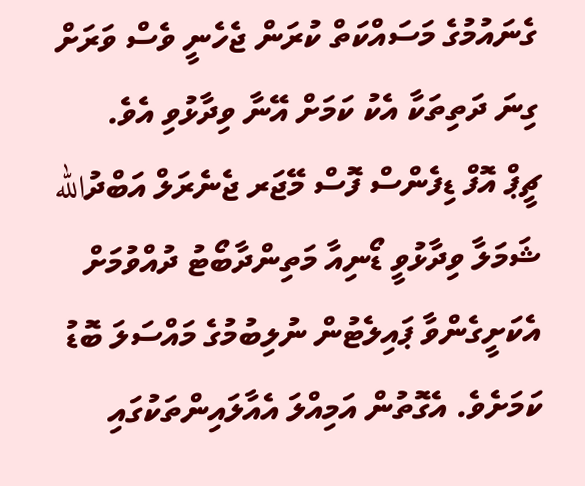ގެނައުމުގެ މަސައްކަތް ކުރަން ޖެހެނީ ވެސް ވަރަށް ގިނަ ދަތިތަކާ އެކު ކަމަށް އޭނާ ވިދާޅުވި އެވެ.
ޗީޕް އޮފް ޑިފެންސް ފޮސް މޭޖަރ ޖެނެރަލް އަބްދުالله ޝަމަލާ ވިދާޅުވީ ޑޯނިއާ މަތިންދާބޯޓު ދުއްވުމަށް އެކަށީގެންވާ ޕައިލެޓުން ނުލިބުމުގެ މައްސަލަ ބޮޑު ކަމަށެވެ. އެގޮތުން އަމިއްލަ އެއާލައިންތަކުގައި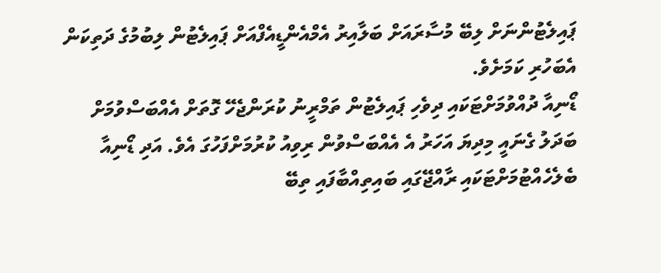ޕައިލެޓުންނަށް ލިބޭ މުސާރައަށް ބަލާއިރު އެމްއެންޑީއެފްއަށް ޕައިލެޓުން ލިބުމުގެ ދަތިކަން އެބަހުރި ކަމަށެވެ.
ޑޯނިއާ ދުއްވުމަށްޓަކައި ދިވެހި ޕައިލެޓުން ތަމްރީނު ކުރަންޖެހޭ ގޮތަށް އެއްބަސްވުމަށް ބަދަލު ގެނައީ މިދިޔަ އަހަރު އެ އެއްބަސްވުން ރިވިއު ކުރުމަށްފަހުގަ އެވެ. އަދި ޑޯނިއާ ބެލެހެއްޓުމަށްޓަކައި ރާއްޖޭގައި ބައިތިއްބާފައި ތިބޭ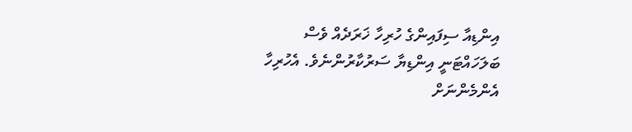އިންޑިއާ ސިފައިންގެ ހުރިހާ ޚަރަދެއް ވެސް ބަލަހައްޓަނީ އިންޑިޔާ ސަރުކާރުންނެވެ. އެހުރިހާ އެންމެންނަށް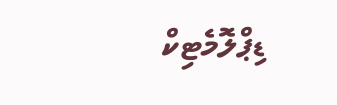ޑިޕްލޮމެޓިކް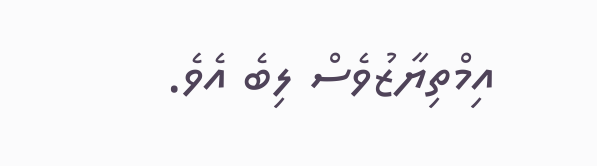އިމްތިޔާޒުވެސް ލިބެ އެވެ.